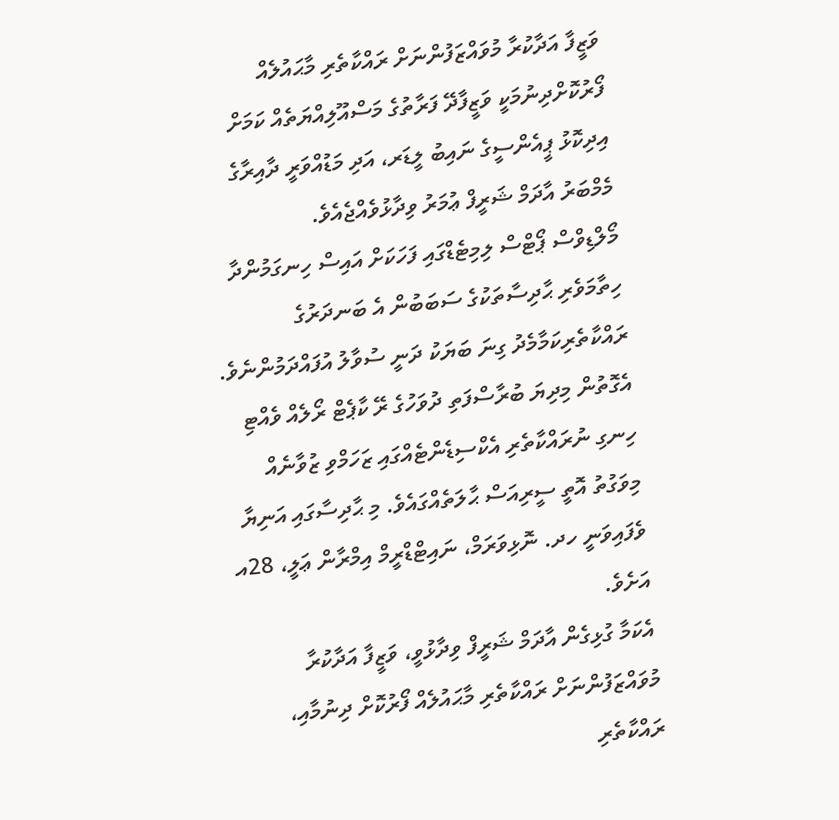ވަޒީފާ އަދާކުރާ މުވައްޒަފުންނަށް ރައްކާތެރި މާޙައުލެއް ފޯރުކޮށްދިނުމަކީ ވަޒީފާދޭ ފަރާތުގެ މަސްއޫލިއްޔަތެއް ކަމަށް އިދިކޮޅު ޕީއެންސީގެ ނައިބު ލީޑަރ، އަދި މަޑުއްވަރީ ދާއިރާގެ މެމްބަރު އާދަމް ޝަރީފް ޢުމަރު ވިދާޅުވެއްޖެއެވެ.
މޯލްޑިވްސް ޕޯޓްސް ލިމިޓެޑްގައި ފަހަކަށް އައިސް ހިނގަމުންދާ ހިތާމަވެރި ޙާދިސާތަކުގެ ސަބަބުން އެ ބަނދަރުގެ ރައްކާތެރިކަމާމެދު ގިނަ ބަޔަކު ދަނީ ސުވާލު އުފައްދަމުންނެވެ. އެގޮތުން މިދިޔަ ބުރާސްފަތި ދުވަހުގެ ރޭ ކާޕެޓް ރޯލެއް ވެއްޓި ހިނގި ނުރައްކާތެރި އެކްސިޑެންޓެއްގައި ޒަހަމްވި ޒުވާނެއް މިވަގުތު އޮތީ ސީރިއަސް ޙާލަތެއްގައެވެ. މި ޙާދިސާގައި އަނިޔާ ވެފައިވަނީ ހދ. ނޮޅިވަރަމް، ނައިޓްޑްރީމް އިމްރާން ޢަލީ، 28އ އަށެވެ.
އެކަމާ ގުޅިގެން އާދަމް ޝަރީފް ވިދާޅުވީ، ވަޒީފާ އަދާކުރާ މުވައްޒަފުންނަށް ރައްކާތެރި މާޙައުލެއް ފޯރުކޮށް ދިނުމާއި، ރައްކާތެރި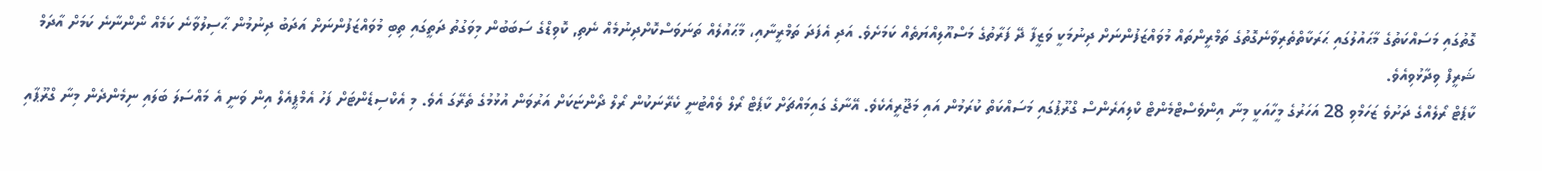ގޮތުގައި މަސައްކަތުގެ މާޙައުލުގައި ޙަރަކާތްތެރިވާނެގޮތުގެ ތަމްރީންތައް މުވައްޒަފުންނަށް ދިނުމަކީ ވަޒީފާ ދޭ ފަރާތުގެ މަސްއޫލިއްޔަތެއް ކަމަށެވެ. އަދި އެފަދަ ތަމްރީނާއި، މާޙައުލެއް ތަނަވަސްކޮށްދިނުމެއް ނެތި, ކޮވިޑްގެ ސަބަބުން މިވަގުތު ދަތީގައި ތިބި މުވައްޒަފުންނަށް އަދަބު ދިނުމުން ޙާސިލުވާނެ ކަމެއް ނޯންނާނެ ކަމަށް އާދަމް ޝަރީފް ވިދާޅުވިއެވެ.
ކާޕެޓް ރޯލެއްގެ ދަށުވެ ޒަހަމްވި 28 އަހަރުގެ މީހާއަކީ މިނާ އިންވެސްޓްމެންޓް ކްލިއަރެންސް ގްރޫޕުގައި މަސައްކަތް ކުރަމުން އައި މަޖޫރީއެކެވެ. އޭނާގެ ގައިމައްޗަށް ކާޕެޓް ރޯލް ވެއްޓުނީ ކެރޭނަކުން ރޯލް ދޯންޏަކަށް އަރުވަން އުޅުމުގެ ތެރޭގަ އެވެ. މި އެކްސިޑެންޓަށް ފަހު އެމްޕީއެލް އިން ވަނީ އެ މައްސަލަ ބަލައި ނިމެންދެން މިނާ ގްރޫޕާއި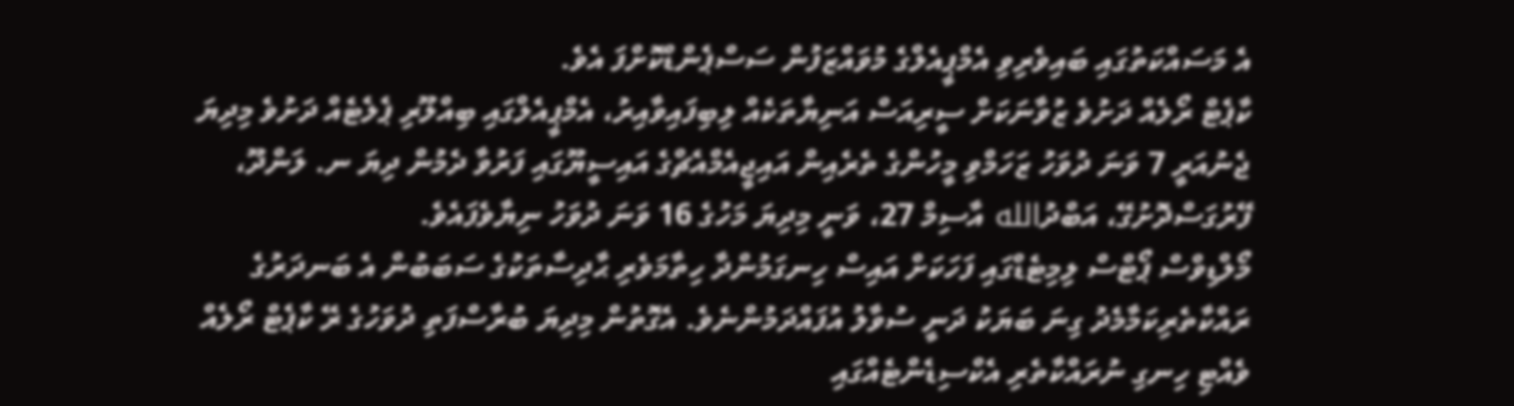އެ މަސައްކަތުގައި ބައިވެރިވި އެމްޕީއެލްގެ މުވައްޒަފުން ސަސްޕެންޑްކޮށްފަ އެވެ.
ކާޕެޓް ރޯލެއް ދަށުވެ ޒުވާނަކަށް ސީރިއަސް އަނިޔާތަކެއް ލިބިފައިވާއިރު، އެމްޕީއެލްގައި ބިއްލޫރި ޕެލެޓެއް ދަށުވެ މިދިޔަ ޖެނުއަރީ 7 ވަނަ ދުވަހު ޒަހަމްވި މީހުންގެ ތެރެއިން އައިޖީއެމްއެޗްގެ އައިސީޔޫގައި ފަރުވާ ދެމުން ދިޔަ ނ. ލަންދޫ، ފޭރުގަސްދޮށުގޭ، އަބްދުالله އާސިމް 27، ވަނީ މިދިޔަ މަހުގެ 16 ވަނަ ދުވަހު ނިޔާވެފައެވެ.
މޯލްޑިވްސް ޕޯޓްސް ލިމިޓެޑްގައި ފަހަކަށް އައިސް ހިނގަމުންދާ ހިތާމަވެރި ޙާދިސާތަކުގެ ސަބަބުން އެ ބަނދަރުގެ ރައްކާތެރިކަމާމެދު ގިނަ ބަޔަކު ދަނީ ސުވާލު އުފައްދަމުންނެވެ. އެގޮތުން މިދިޔަ ބުރާސްފަތި ދުވަހުގެ ރޭ ކާޕެޓް ރޯލެއް ވެއްޓި ހިނގި ނުރައްކާތެރި އެކްސިޑެންޓެއްގައި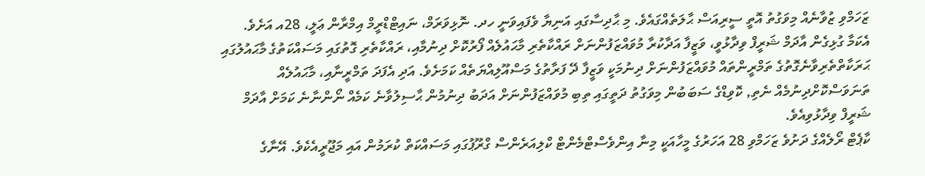ޒަހަމްވި ޒުވާނެއް މިވަގުތު އޮތީ ސީރިއަސް ޙާލަތެއްގައެވެ. މި ޙާދިސާގައި އަނިޔާ ވެފައިވަނީ ހދ. ނޮޅިވަރަމް، ނައިޓްޑްރީމް އިމްރާން ޢަލީ، 28އ އަށެވެ.
އެކަމާ ގުޅިގެން އާދަމް ޝަރީފް ވިދާޅުވީ، ވަޒީފާ އަދާކުރާ މުވައްޒަފުންނަށް ރައްކާތެރި މާޙައުލެއް ފޯރުކޮށް ދިނުމާއި، ރައްކާތެރި ގޮތުގައި މަސައްކަތުގެ މާޙައުލުގައި ޙަރަކާތްތެރިވާނެގޮތުގެ ތަމްރީންތައް މުވައްޒަފުންނަށް ދިނުމަކީ ވަޒީފާ ދޭ ފަރާތުގެ މަސްއޫލިއްޔަތެއް ކަމަށެވެ. އަދި އެފަދަ ތަމްރީނާއި، މާޙައުލެއް ތަނަވަސްކޮށްދިނުމެއް ނެތި, ކޮވިޑްގެ ސަބަބުން މިވަގުތު ދަތީގައި ތިބި މުވައްޒަފުންނަށް އަދަބު ދިނުމުން ޙާސިލުވާނެ ކަމެއް ނޯންނާނެ ކަމަށް އާދަމް ޝަރީފް ވިދާޅުވިއެވެ.
ކާޕެޓް ރޯލެއްގެ ދަށުވެ ޒަހަމްވި 28 އަހަރުގެ މީހާއަކީ މިނާ އިންވެސްޓްމެންޓް ކްލިއަރެންސް ގްރޫޕުގައި މަސައްކަތް ކުރަމުން އައި މަޖޫރީއެކެވެ. އޭނާގެ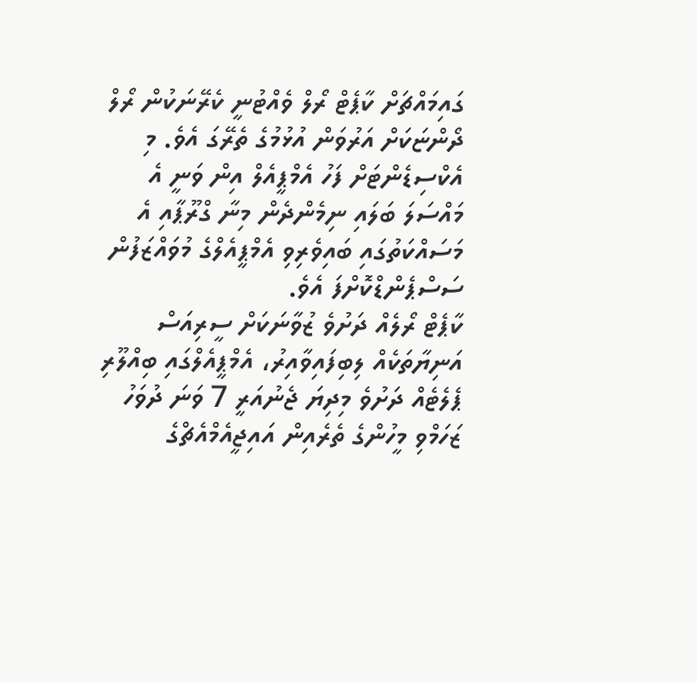ގައިމައްޗަށް ކާޕެޓް ރޯލް ވެއްޓުނީ ކެރޭނަކުން ރޯލް ދޯންޏަކަށް އަރުވަން އުޅުމުގެ ތެރޭގަ އެވެ. މި އެކްސިޑެންޓަށް ފަހު އެމްޕީއެލް އިން ވަނީ އެ މައްސަލަ ބަލައި ނިމެންދެން މިނާ ގްރޫޕާއި އެ މަސައްކަތުގައި ބައިވެރިވި އެމްޕީއެލްގެ މުވައްޒަފުން ސަސްޕެންޑްކޮށްފަ އެވެ.
ކާޕެޓް ރޯލެއް ދަށުވެ ޒުވާނަކަށް ސީރިއަސް އަނިޔާތަކެއް ލިބިފައިވާއިރު، އެމްޕީއެލްގައި ބިއްލޫރި ޕެލެޓެއް ދަށުވެ މިދިޔަ ޖެނުއަރީ 7 ވަނަ ދުވަހު ޒަހަމްވި މީހުންގެ ތެރެއިން އައިޖީއެމްއެޗްގެ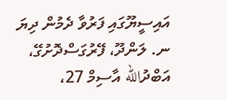އައިސީޔޫގައި ފަރުވާ ދެމުން ދިޔަ ނ. ލަންދޫ، ފޭރުގަސްދޮށުގޭ، އަބްދުالله އާސިމް 27،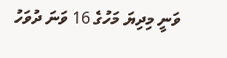ވަނީ މިދިޔަ މަހުގެ 16 ވަނަ ދުވަހު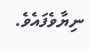ނިޔާވެފައެވެ.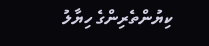ކިޔުންތެރިންގެ ހިޔާލު